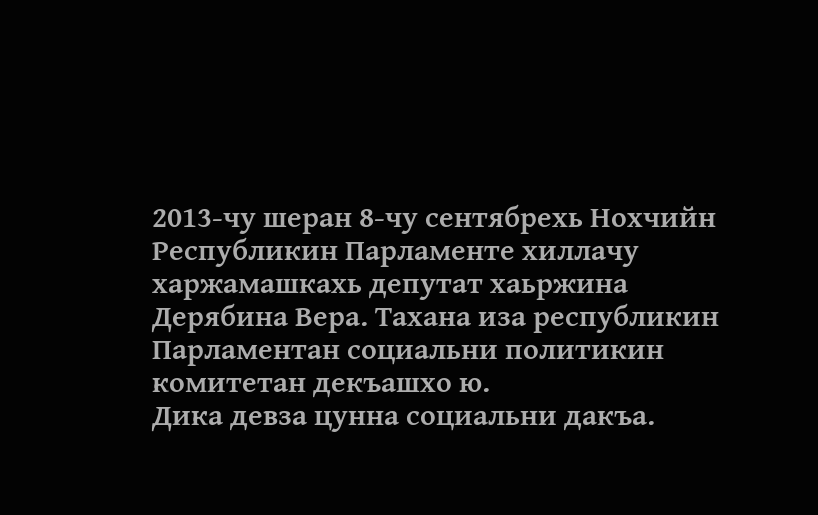2013-чу шеран 8-чу сентябрехь Нохчийн Республикин Парламенте хиллачу харжамашкахь депутат хаьржина Дерябина Вера. Тахана иза республикин Парламентан социальни политикин комитетан декъашхо ю.
Дика девза цунна социальни дакъа.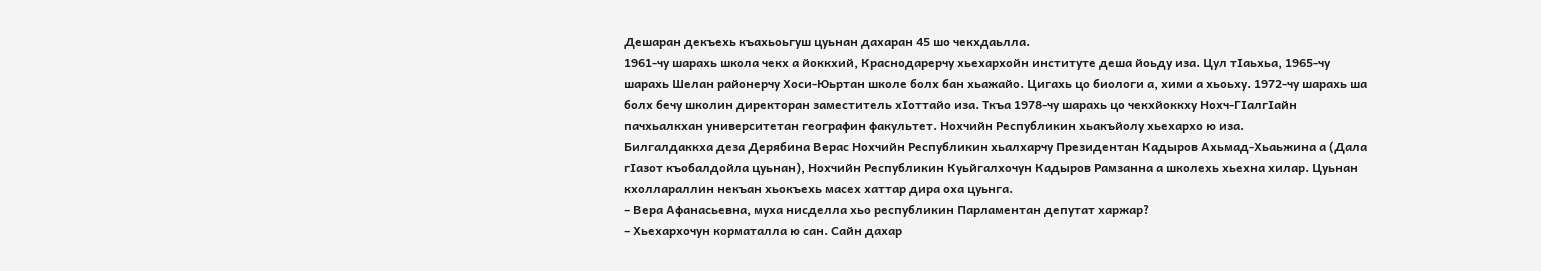Дешаран декъехь къахьоьгуш цуьнан дахаран 45 шо чекхдаьлла.
1961-чу шарахь школа чекх а йоккхий, Краснодарерчу хьехархойн институте деша йоьду иза. Цул тIаьхьа, 1965-чу шарахь Шелан районерчу Хоси-Юьртан школе болх бан хьажайо. Цигахь цо биологи а, хими а хьоьху. 1972-чу шарахь ша болх бечу школин директоран заместитель хIоттайо иза. Ткъа 1978-чу шарахь цо чекхйоккху Нохч-ГIалгIайн пачхьалкхан университетан географин факультет. Нохчийн Республикин хьакъйолу хьехархо ю иза.
Билгалдаккха деза Дерябина Верас Нохчийн Республикин хьалхарчу Президентан Кадыров Ахьмад-Хьаьжина а (Дала гIазот къобалдойла цуьнан), Нохчийн Республикин Куьйгалхочун Кадыров Рамзанна а школехь хьехна хилар. Цуьнан кхоллараллин некъан хьокъехь масех хаттар дира оха цуьнга.
– Вера Афанасьевна, муха нисделла хьо республикин Парламентан депутат харжар?
– Хьехархочун корматалла ю сан. Сайн дахар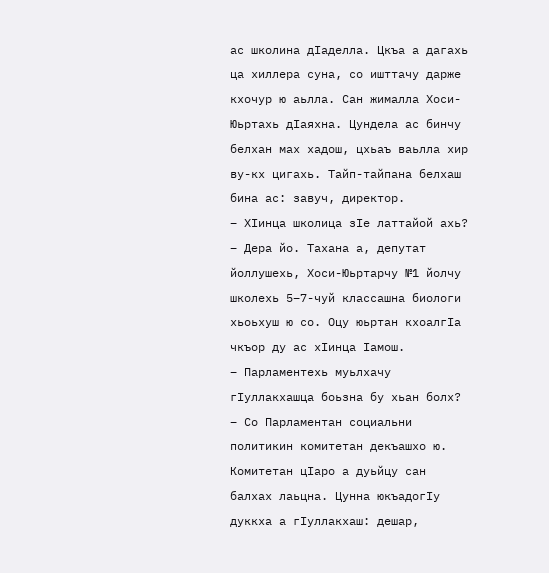ас школина дIаделла. Цкъа а дагахь ца хиллера суна, со ишттачу дарже кхочур ю аьлла. Сан жималла Хоси-Юьртахь дIаяхна. Цундела ас бинчу белхан мах хадош, цхьаъ ваьлла хир ву-кх цигахь. Тайп-тайпана белхаш бина ас: завуч, директор.
– ХIинца школица зIе латтайой ахь?
– Дера йо. Тахана а, депутат йоллушехь, Хоси-Юьртарчу №1 йолчу школехь 5–7-чуй классашна биологи хьоьхуш ю со. Оцу юьртан кхоалгIа чкъор ду ас хIинца Iамош.
– Парламентехь муьлхачу гIуллакхашца боьзна бу хьан болх?
– Со Парламентан социальни политикин комитетан декъашхо ю. Комитетан цIаро а дуьйцу сан балхах лаьцна. Цунна юкъадогIу дуккха а гIуллакхаш: дешар,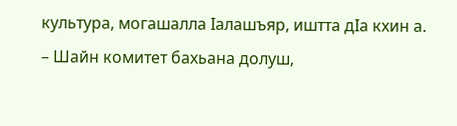культура, могашалла Iалашъяр, иштта дIа кхин а.
– Шайн комитет бахьана долуш,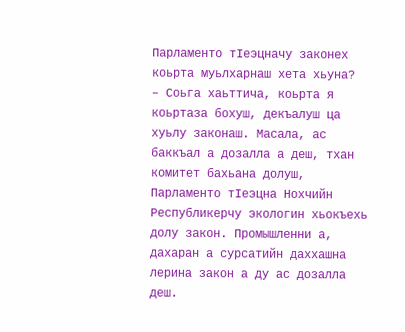Парламенто тIеэцначу законех коьрта муьлхарнаш хета хьуна?
– Соьга хаьттича, коьрта я коьртаза бохуш, декъалуш ца хуьлу законаш. Масала, ас баккъал а дозалла а деш, тхан комитет бахьана долуш, Парламенто тIеэцна Нохчийн Республикерчу экологин хьокъехь долу закон. Промышленни а, дахаран а сурсатийн даххашна лерина закон а ду ас дозалла деш.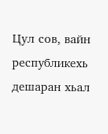Цул сов, вайн республикехь дешаран хьал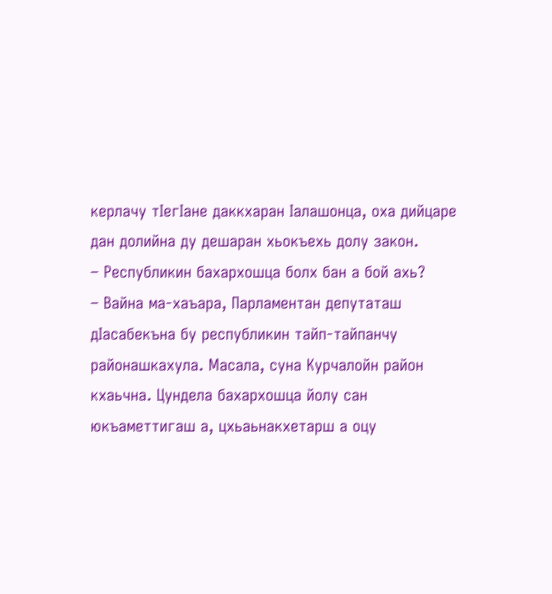керлачу тIегIане даккхаран Iалашонца, оха дийцаре дан долийна ду дешаран хьокъехь долу закон.
– Республикин бахархошца болх бан а бой ахь?
– Вайна ма-хаъара, Парламентан депутаташ дIасабекъна бу республикин тайп-тайпанчу районашкахула. Масала, суна Курчалойн район кхаьчна. Цундела бахархошца йолу сан юкъаметтигаш а, цхьаьнакхетарш а оцу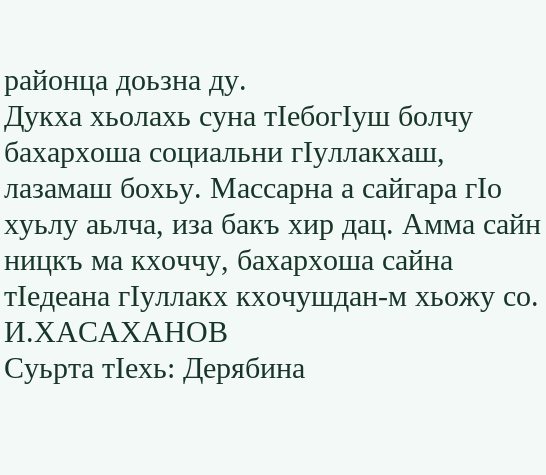районца доьзна ду.
Дукха хьолахь суна тIебогIуш болчу бахархоша социальни гIуллакхаш, лазамаш бохьу. Массарна а сайгара гIо хуьлу аьлча, иза бакъ хир дац. Амма сайн ницкъ ма кхоччу, бахархоша сайна тIедеана гIуллакх кхочушдан-м хьожу со.
И.ХАСАХАНОВ
Суьрта тIехь: Дерябина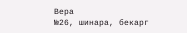Вера
№26, шинара, бекарг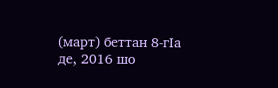(март) беттан 8-гIа де, 2016 шо